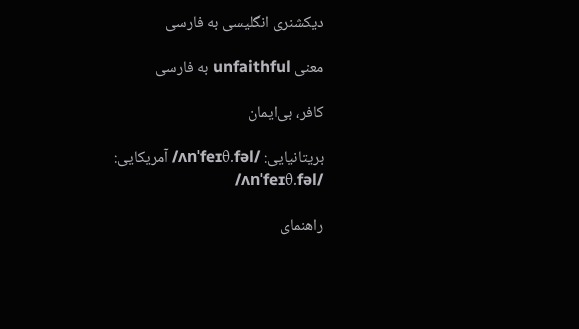دیکشنری انگلیسی به فارسی

معنی unfaithful به فارسی

کافر، بی‌ایمان

بریتانیایی: /ʌnˈfeɪθ.fəl/ آمریکایی: /ʌnˈfeɪθ.fəl/

راهنمای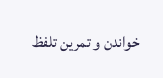خواندن و تمرین تلفظ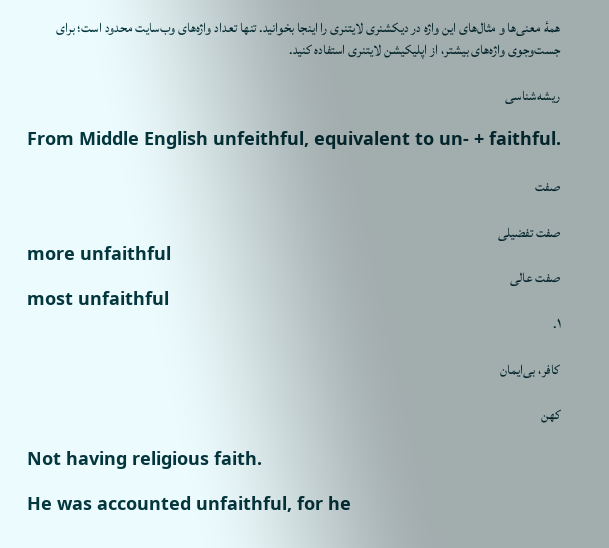همهٔ معنی‌ها و مثال‌های این واژه در دیکشنری لایتنری را اینجا بخوانید. تنها تعداد واژه‌های وب‌سایت محدود است؛ برای جست‌وجوی واژه‌های بیشتر، از اپلیکیشن لایتنری استفاده کنید.

ریشه‌شناسی

From Middle English unfeithful, equivalent to un- + faithful.

صفت

صفت تفضیلی
more unfaithful
صفت عالی
most unfaithful
۱.

کافر، بی‌ایمان

کهن

Not having religious faith.

He was accounted unfaithful, for he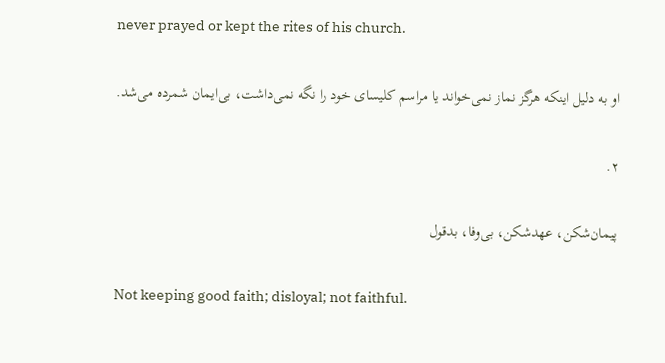never prayed or kept the rites of his church.

او به دلیل اینکه هرگز نماز نمی‌خواند یا مراسم کلیسای خود را نگه نمی‌داشت، بی‌ایمان شمرده می‌شد.

۲.

پیمان‌شکن، عهدشکن، بی‌وفا، بدقول

Not keeping good faith; disloyal; not faithful.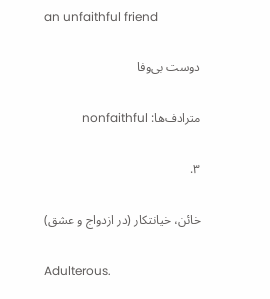an unfaithful friend

دوست بی‌وفا

مترادف‌ها: nonfaithful

۳.

خائن، خیانتکار (در ازدواج و عشق)

Adulterous.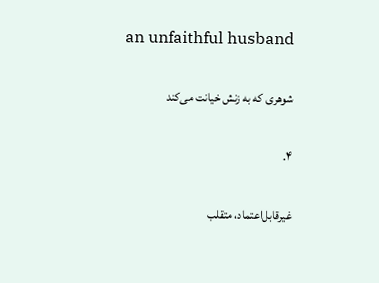an unfaithful husband

شوهری که به زنش خیانت می‌کند

۴.

غیرقابل‌اعتماد، متقلب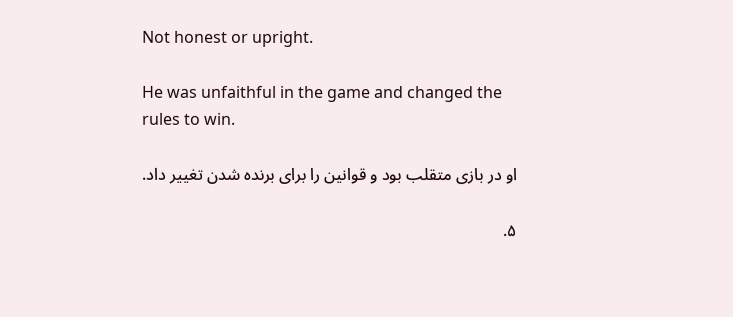Not honest or upright.

He was unfaithful in the game and changed the rules to win.

او در بازی متقلب بود و قوانین را برای برنده شدن تغییر داد.

۵.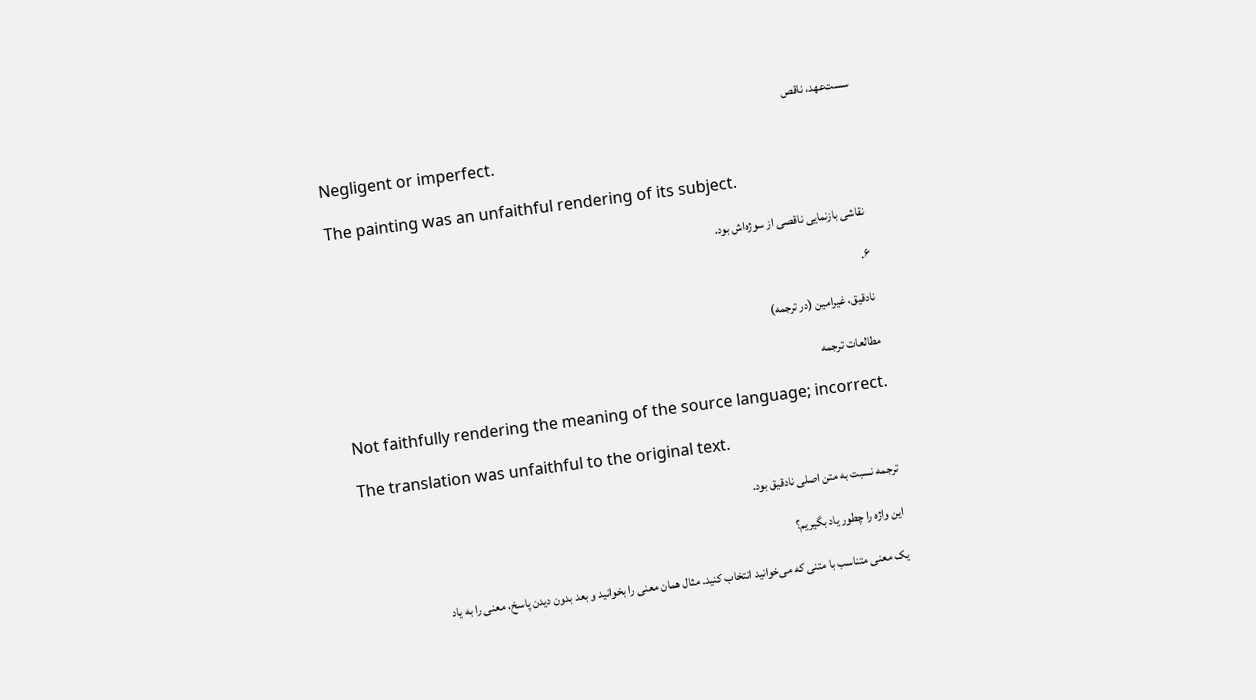سست‌عهد، ناقص

Negligent or imperfect.

The painting was an unfaithful rendering of its subject.

نقاشی بازنمایی ناقصی از سوژه‌اش بود.

۶.

نادقیق، غیرامین (در ترجمه)

مطالعات ترجمه

Not faithfully rendering the meaning of the source language; incorrect.

The translation was unfaithful to the original text.

ترجمه نسبت به متن اصلی نادقیق بود.

این واژه را چطور یاد بگیریم؟

یک معنی متناسب با متنی که می‌خوانید انتخاب کنید. مثال همان معنی را بخوانید و بعد بدون دیدن پاسخ، معنی را به یاد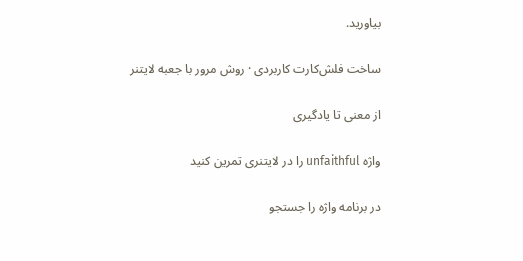بیاورید.

ساخت فلش‌کارت کاربردی · روش مرور با جعبه لایتنر

از معنی تا یادگیری

واژه unfaithful را در لایتنری تمرین کنید

در برنامه واژه را جستجو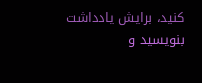کنید، برایش یادداشت بنویسید و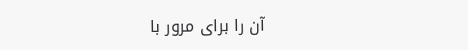آن را برای مرور با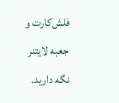فلش‌کارت و جعبه لایتنر نگه دارید.